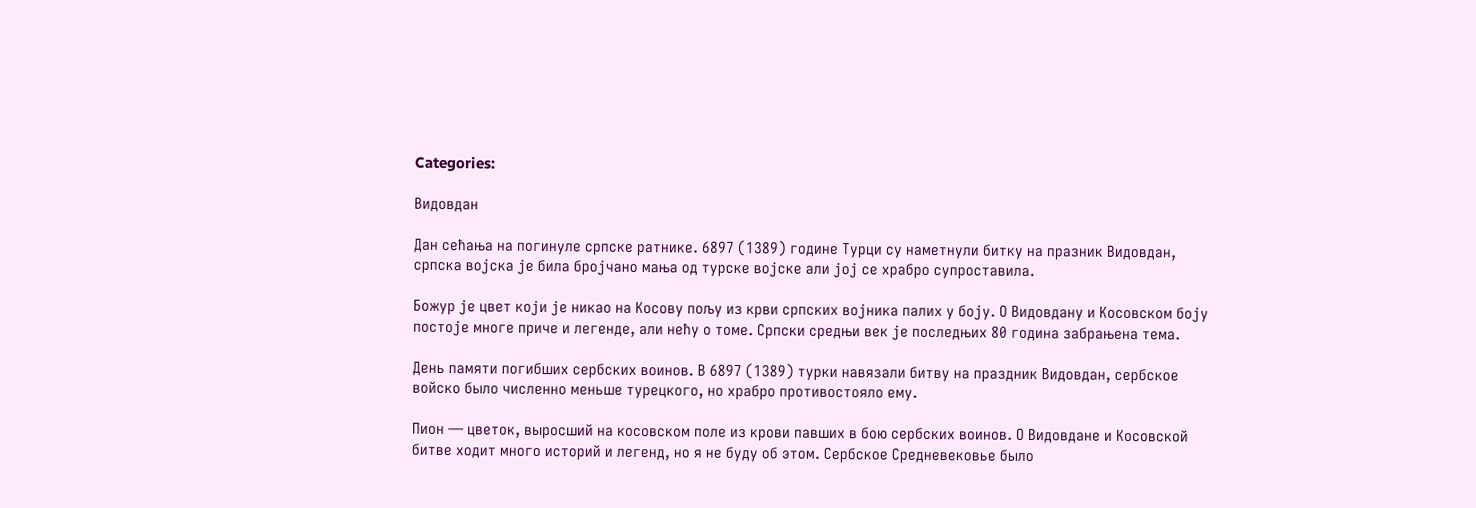Categories:

Видовдан

Дан сећања на погинуле српске ратнике. 6897 (1389) године Турци су наметнули битку на празник Видовдан, српска војска је била бројчано мања од турске војске али јој се храбро супроставила.

Божур је цвет који је никао на Косову пољу из крви српских војника палих у боју. О Видовдану и Косовском боју постоје многе приче и легенде, али нећу о томе. Српски средњи век је последњих 80 година забрањена тема.

День памяти погибших сербских воинов. В 6897 (1389) турки навязали битву на праздник Видовдан, сербское войско было численно меньше турецкого, но храбро противостояло ему.

Пион — цветок, выросший на косовском поле из крови павших в бою сербских воинов. О Видовдане и Косовской битве ходит много историй и легенд, но я не буду об этом. Сербское Средневековье было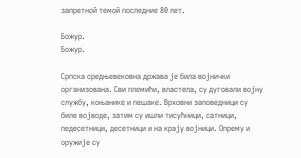запретной темой последние 80 лет.

Божур.
Божур.

Српска средњевековна држава је била војнички организована. Сви племићи, властела, су дуговали војну службу, коњанике и пешаке. Врховни заповедници су биле војводе, затим су ишли тисућници, сатници, педесетници, десетници и на крају војници. Опрему и оружије су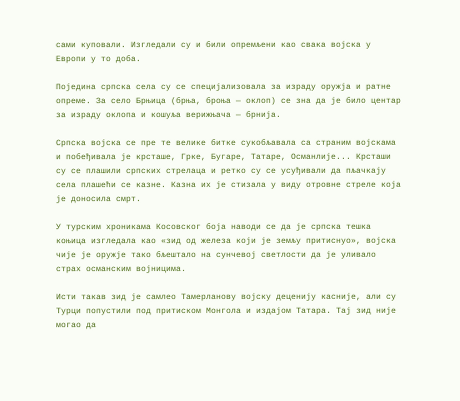сами куповали. Изгледали су и били опремљени као свака војска у Европи у то доба.

Поједина српска села су се специјализовала за израду оружја и ратне опреме. За село Брњица (брња, броња — оклоп) се зна да је било центар за израду оклопа и кошуља верижњача — брнија.

Српска војска се пре те велике битке сукобљавала са страним војскама и побеђивала је крсташе, Грке, Бугаре, Татаре, Османлије... Крсташи су се плашили српских стрелаца и ретко су се усуђивали да пљачкају села плашећи се казне. Казна их је стизала у виду отровне стреле која је доносила смрт.

У турским хроникама Косовског боја наводи се да је српска тешка коњица изгледала као «зид од железа који је земљу притиснуо», војска чије је оружје тако бљештало на сунчевој светлости да је уливало страх османским војницима.

Исти такав зид је самлео Тамерланову војску деценију касније, али су Турци попустили под притиском Монгола и издајом Татара. Тај зид није могао да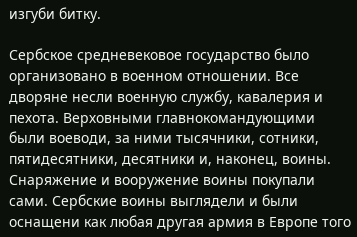изгуби битку.

Сербское средневековое государство было организовано в военном отношении. Все дворяне несли военную службу, кавалерия и пехота. Верховными главнокомандующими были воеводи, за ними тысячники, сотники, пятидесятники, десятники и, наконец, воины. Снаряжение и вооружение воины покупали сами. Сербские воины выглядели и были оснащени как любая другая армия в Европе того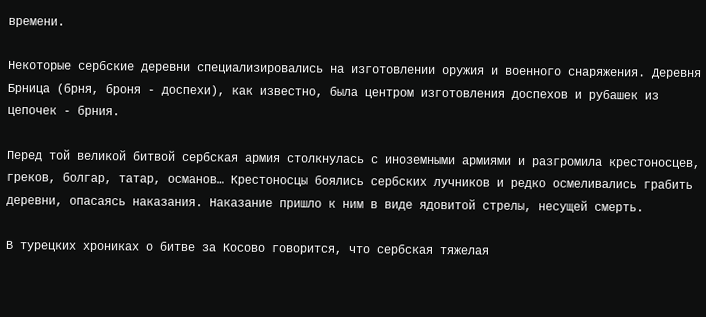времени.

Некоторые сербские деревни специализировались на изготовлении оружия и военного снаряжения. Деревня Брница (брня, броня - доспехи), как известно, была центром изготовления доспехов и рубашек из цепочек - брния.

Перед той великой битвой сербская армия столкнулась с иноземными армиями и разгромила крестоносцев, греков, болгар, татар, османов… Крестоносцы боялись сербских лучников и редко осмеливались грабить деревни, опасаясь наказания. Наказание пришло к ним в виде ядовитой стрелы, несущей смерть.

В турецких хрониках о битве за Косово говорится, что сербская тяжелая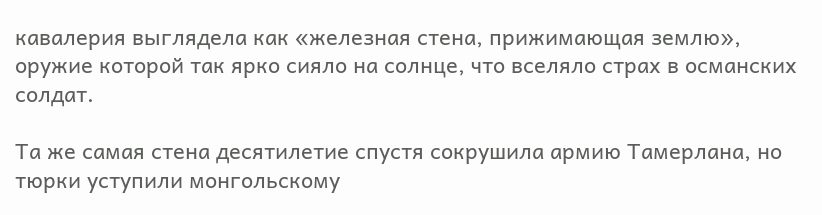кавалерия выглядела как «железная стена, прижимающая землю», оружие которой так ярко сияло на солнце, что вселяло страх в османских солдат.

Та же самая стена десятилетие спустя сокрушила армию Тамерлана, но тюрки уступили монгольскому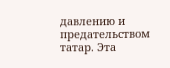давлению и предательством татар. Эта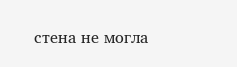стена не могла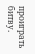проиграть битву.